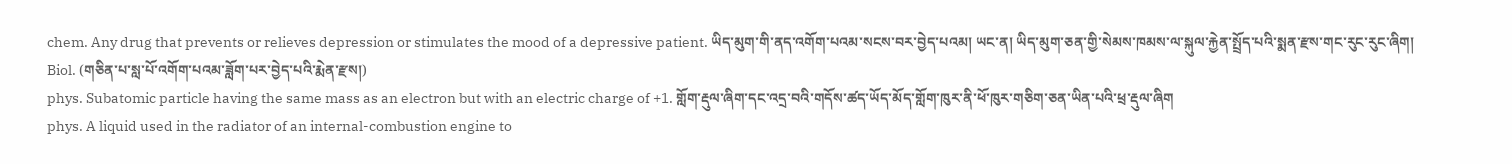chem. Any drug that prevents or relieves depression or stimulates the mood of a depressive patient. ཡིད་མུག་གི་ནད་འགོག་པའམ་སངས་བར་བྱེད་པའམ། ཡང་ན། ཡིད་མུག་ཅན་གྱི་སེམས་ཁམས་ལ་སྐུལ་རྐྱེན་སྤྲོད་པའི་སྨན་རྫས་གང་རུང་རུང་ཞིག།
Biol. (གཅིན་པ་སླ་པོ་འགོག་པའམ་ཟློག་པར་བྱེད་པའི་རྨེན་རྫས།)
phys. Subatomic particle having the same mass as an electron but with an electric charge of +1. གློག་རྡུལ་ཞིག་དང་འདྲ་བའི་གདོས་ཚད་ཡོད་མོད་གློག་ཁུར་ནི་ཕོ་ཁུར་གཅིག་ཅན་ཡིན་པའི་ཕྲ་རྡུལ་ཞིག
phys. A liquid used in the radiator of an internal-combustion engine to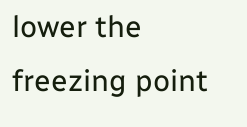lower the freezing point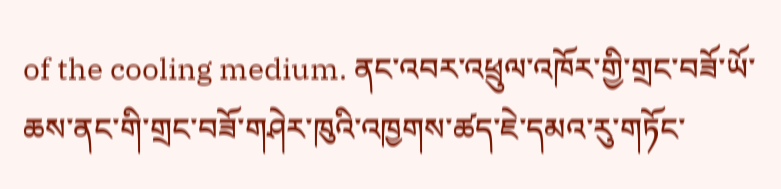of the cooling medium. ནང་འབར་འཕྲུལ་འཁོར་གྱི་གྲང་བཟོ་ཡོ་ཆས་ནང་གི་གྲང་བཟོ་གཤེར་ཁུའི་འཁྱགས་ཚད་ཇེ་དམའ་རུ་གཏོང་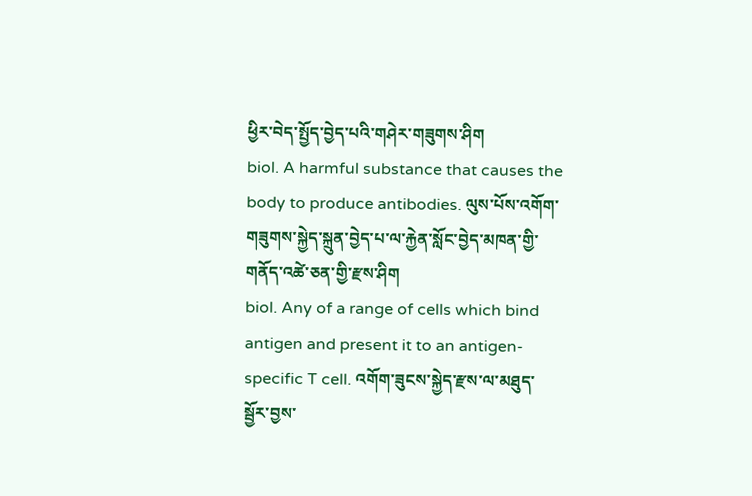ཕྱིར་བེད་སྤྱོད་བྱེད་པའི་གཤེར་གཟུགས་ཤིག
biol. A harmful substance that causes the body to produce antibodies. ལུས་པོས་འགོག་གཟུགས་སྐྱེད་སྐྲུན་བྱེད་པ་ལ་རྐྱེན་སློང་བྱེད་མཁན་གྱི་གནོད་འཚེ་ཅན་གྱི་རྫས་ཤིག
biol. Any of a range of cells which bind antigen and present it to an antigen-specific T cell. འགོག་ཟུངས་སྐྱེད་རྫས་ལ་མཐུད་སྦྱོར་བྱས་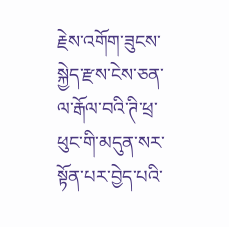རྗེས་འགོག་ཟུངས་སྐྱེད་རྫས་ངེས་ཅན་ལ་རྒོལ་བའི་ཊི་ཕྲ་ཕུང་གི་མདུན་སར་སྟོན་པར་བྱེད་པའི་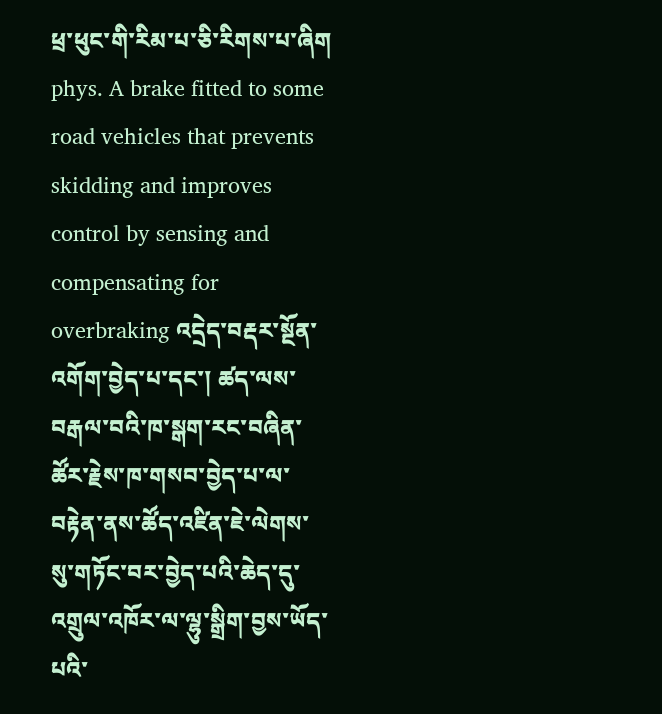ཕྲ་ཕུང་གི་རིམ་པ་ཅི་རིགས་པ་ཞིག
phys. A brake fitted to some road vehicles that prevents skidding and improves control by sensing and compensating for overbraking འདྲེད་བརྡར་སྔོན་འགོག་བྱེད་པ་དང་། ཚད་ལས་བརྒལ་བའི་ཁ་སྒག་རང་བཞིན་ཚོར་རྗེས་ཁ་གསབ་བྱེད་པ་ལ་བརྟེན་ནས་ཚོད་འཛིན་ཇེ་ལེགས་སུ་གཏོང་བར་བྱེད་པའི་ཆེད་དུ་འགྲུལ་འཁོར་ལ་ལྷུ་སྒྲིག་བྱས་ཡོད་པའི་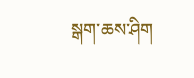སྒག་ཆས་ཤིག